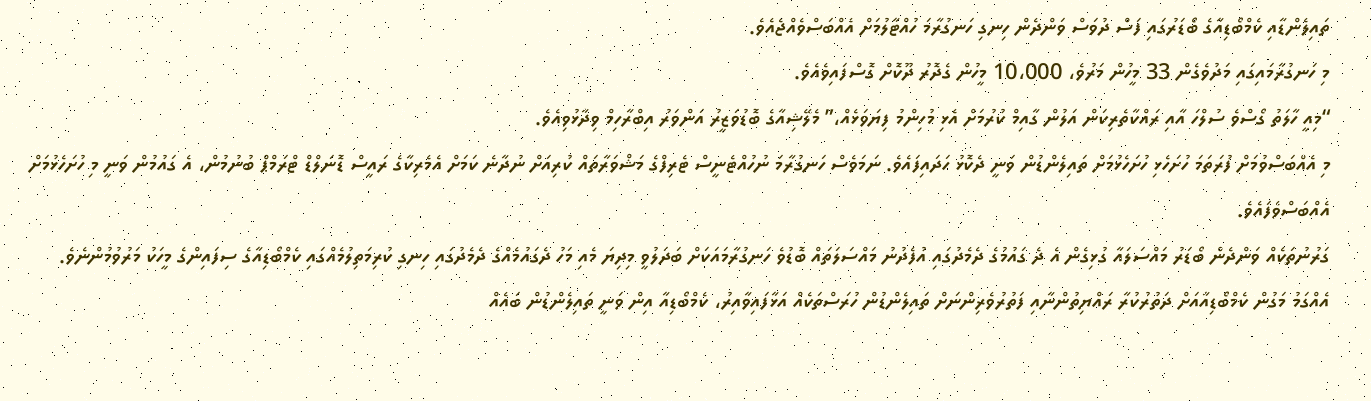ތައިލެންޑާއި ކެމްބޯޑިއާގެ ބޯޑަރުގައި ފަސް ދުވަސް ވަންދެން ހިނގި ހަނގުރާމަ ހުއްޓާލުމަށް އެއްބަސްވެއްޖެއެވެ.
މި ހަނގުރާމައިގައި މަދުވެގެން 33 މީހުން މަރުވެ، 10،000 މީހުން ގެދޮރު ދޫކޮށް ގޮސްފައިވެއެވެ.
“މިއީ ހާލަތު ގޯސްވެ ސުލްހަ އާއި ރައްކާތެރިކަން އަލުން ގާއިމް ކުރުމަށް އެޅި މުހިންމު ފިޔަވަޅެއް،” މެލޭޝިއާގެ ބޮޑުވަޒީރު އަންވަރު އިބްރާހިމް ވިދާޅުވިއެވެ.
މި އެއްބަސްވުމަށް ފުރަތަމަ ހުށަހެޅި ހުށަހެޅުމަށް ތައިލެންޑުން ވަނީ ދެކޮޅު ހަދައިފައެވެ. ނަމަވެސް ހަނގުރާމަ ނުހުއްޓެނީސް ޓެރިފްގެ މަޝްވަރާތައް ކުރިއަށް ނުދާނެ ކަމަށް އެމެރިކާގެ ރައީސް ޑޮނަލްޑް ޓްރަމްޕް ބުނުމުން، އެ ގައުމުން ވަނީ މި ހުށަހެޅުމަށް އެއްބަސްވެފައެވެ.
ގަރުނުތަކެއް ވަންދެން ބޯޑަރު މައްސަލައާ ގުޅިގެން އެ ދެ ގައުމުގެ ދެމެދުގައި އުފެދުނު މައްސަލަތައް ބޮޑުވެ ހަނގުރާމައަކަށް ބަދަލުވީ މިދިޔަ މެއި މަހު ދެގައުމެއްގެ ދެމެދުގައި ހިނގި ކުރިމަތިލުމެއްގައި ކެމްބޯޑިއާގެ ސިފައިންގެ މީހަކު މަރުވުމުންނެވެ.
އެއްގަމު މަގުން ކެމްބޯޑިއާއަށް ދަތުރުކުރާ ރައްޔިތުންނާއި ފަތުރުވެރިންނަށް ތައިލެންޑުން ހުރަސްތަކެއް އަޅާފައިވާއިރު، ކެމްބޯޑިއާ އިން ވަނީ ތައިލެންޑުން ބައެއް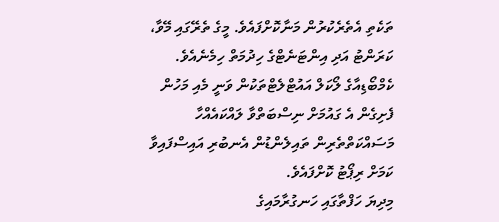ތަކެތި އެތެރެކުރުން މަނާކޮށްފައެވެ. މީގެ ތެރޭގައި މޭވާ، ކަރަންޓު އަދި އިންޓަނެޓްގެ ހިދުމަތް ހިމެނެއެވެ.
ކެމްބޯޑިއާގެ ލޯކަލް އައުޓްލެޓްތަކުން ވަނީ މެއި މަހުން ފެށިގެން އެ ގައުމަށް ނިސްބަތްވާ ލައްކައެއްހާ މަސައްކަތްތެރިން ތައިލެންޑުން އެނބުރި އައިސްފައިވާ ކަމަށް ރިޕޯޓު ކޮށްފައެވެ.
މިދިޔަ ހަފްތާގައި ހަނގުރާމައިގެ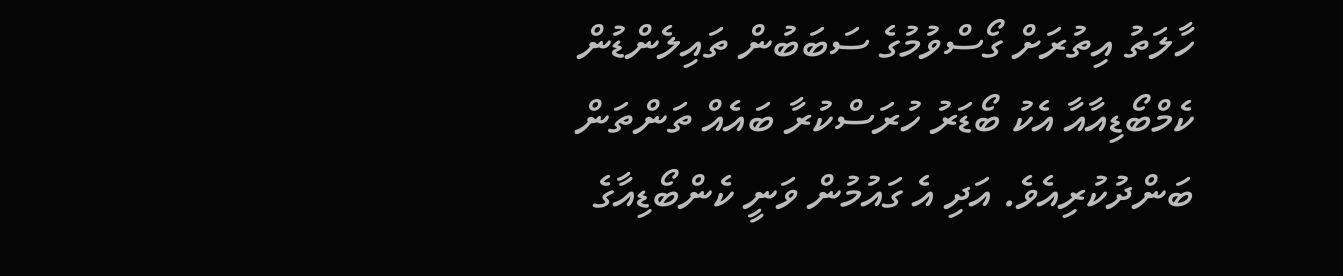ހާލަތު އިތުރަށް ގޯސްވުމުގެ ސަބަބުން ތައިލެންޑުން ކެމްބޯޑިއާއާ އެކު ބޯޑަރު ހުރަސްކުރާ ބައެއް ތަންތަން ބަންދުކުރިއެވެ. އަދި އެ ގައުމުން ވަނީ ކެންބޯޑިއާގެ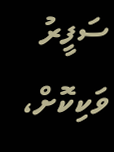ސަފީރު ވަކިކޮށް،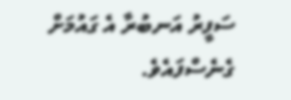ސަފީރު އަނބުރާ އެ ގައުމަށް ގެނެސްފައެވެ.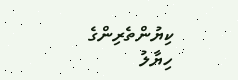ކިޔުންތެރިންގެ ހިޔާލު